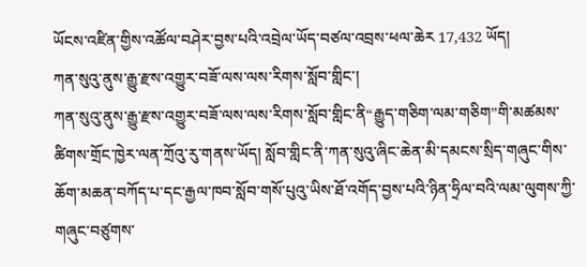ཡོངས་འཛིན་གྱིས་འཚོལ་བཤེར་བྱས་པའི་འབྲེལ་ཡོད་བཙལ་འབྲས་ཕལ་ཆེར 17,432 ཡོད།
ཀན་སུའུ་ནུས་རྒྱུ་རྫས་འགྱུར་བཟོ་ལས་ལས་རིགས་སློབ་གླིང་།
ཀན་སུའུ་ནུས་རྒྱུ་རྫས་འགྱུར་བཟོ་ལས་ལས་རིགས་སློབ་གླིང་ནི“རྒྱུད་གཅིག་ལམ་གཅིག”གི་མཚམས་ཚིགས་གྲོང་ཁྱེར་ལན་ཀྲོའུ་རུ་གནས་ཡོད། སློབ་གླིང་ནི་ཀན་སུའུ་ཞིང་ཆེན་མི་དམངས་སྲིད་གཞུང་གིས་ཆོག་མཆན་བཀོད་པ་དང་རྒྱལ་ཁབ་སློབ་གསོ་པུའུ་ཡིས་ཐོ་འགོད་བྱས་པའི་ཉིན་ཧྲིལ་བའི་ལམ་ལུགས་ཀྱི་གཞུང་བཙུགས་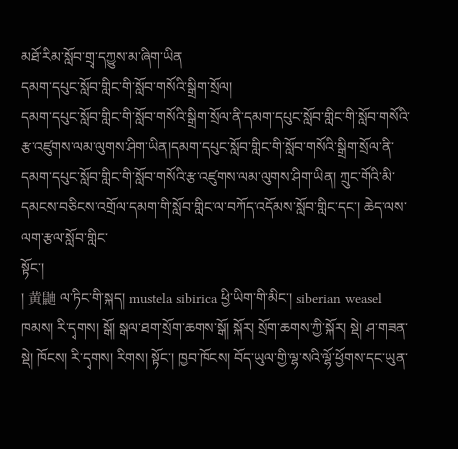མཐོ་རིམ་སློབ་གྲྭ་དཀྱུས་མ་ཞིག་ཡིན
དམག་དཔུང་སློབ་གླིང་གི་སློབ་གསོའི་སྒྲིག་སྲོལ།
དམག་དཔུང་སློབ་གླིང་གི་སློབ་གསོའི་སྒྲིག་སྲོལ་ནི་དམག་དཔུང་སློབ་གླིང་གི་སློབ་གསོའི་རྩ་འཛུགས་ལམ་ལུགས་ཤིག་ཡིན།དམག་དཔུང་སློབ་གླིང་གི་སློབ་གསོའི་སྒྲིག་སྲོལ་ནི་དམག་དཔུང་སློབ་གླིང་གི་སློབ་གསོའི་རྩ་འཛུགས་ལམ་ལུགས་ཤིག་ཡིན། ཀྲུང་གོའི་མི་དམངས་བཅིངས་འགྲོལ་དམག་གི་སློབ་གླིང་ལ་བཀོད་འདོམས་སློབ་གླིང་དང་། ཆེད་ལས་ལག་རྩལ་སློབ་གླིང་
སྟོང་།
། 黄鼬 ལ་ཏིང་གི་སྐད། mustela sibirica ཕྱི་ཡིག་གི་མིང་། siberian weasel ཁམས། རི་དྭགས། སྒོ། སྒལ་ཐག་སྲོག་ཆགས་སྒོ། སྐོར། སྲོག་ཆགས་ཀྱི་སྐོར། སྡེ། ཤ་གཟན་སྡེ། ཁོངས། རི་དྭགས། རིགས། སྟོང་། ཁྱབ་ཁོངས། བོད་ཡུལ་གྱི་ལྷ་སའི་ལྷོ་ཕྱོགས་དང་ཡུན་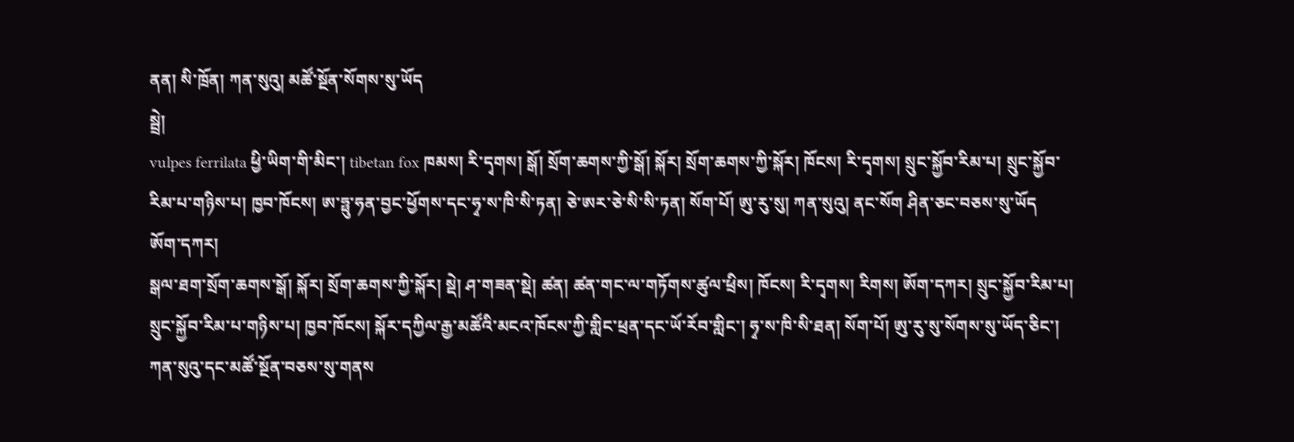ནན། སི་ཁྲོན། ཀན་སུའུ། མཚོ་སྔོན་སོགས་སུ་ཡོད
སྦྲེ།
vulpes ferrilata ཕྱི་ཡིག་གི་མིང་། tibetan fox ཁམས། རི་དྭགས། སྒོ། སྲོག་ཆགས་ཀྱི་སྒོ། སྐོར། སྲོག་ཆགས་ཀྱི་སྐོར། ཁོངས། རི་དྭགས། སྲུང་སྐྱོབ་རིམ་པ། སྲུང་སྐྱོབ་རིམ་པ་གཉིས་པ། ཁྱབ་ཁོངས། ཨ་ཧྥུ་ཧན་བྱང་ཕྱོགས་དང་ཧྭ་ས་ཁི་སི་ཏན། ཅེ་ཨར་ཅེ་སི་སི་ཏན། སོག་པོ། ཨུ་རུ་སུ། ཀན་སུའུ། ནང་སོག ཤིན་ཅང་བཅས་སུ་ཡོད
ཨོག་དཀར།
སྒལ་ཐག་སྲོག་ཆགས་སྒོ། སྐོར། སྲོག་ཆགས་ཀྱི་སྐོར། སྡེ། ཤ་གཟན་སྡེ། ཚན། ཚན་གང་ལ་གཏོགས་ཚུལ་ཕྲིས། ཁོངས། རི་དྭགས། རིགས། ཨོག་དཀར། སྲུང་སྐྱོབ་རིམ་པ། སྲུང་སྐྱོབ་རིམ་པ་གཉིས་པ། ཁྱབ་ཁོངས། སྐོར་དཀྱིལ་རྒྱ་མཚོའི་མངའ་ཁོངས་ཀྱི་གླིང་ཕྲན་དང་ཡོ་རོབ་གླིང་། ཧྭ་ས་ཁི་སི་ཐན། སོག་པོ། ཨུ་རུ་སུ་སོགས་སུ་ཡོད་ཅིང་། ཀན་སུའུ་དང་མཚོ་སྔོན་བཅས་སུ་གནས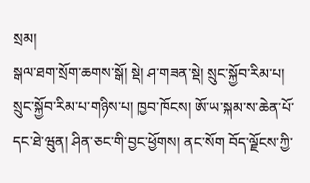སྲམ།
སྒལ་ཐག་སྲོག་ཆགས་སྒོ། སྡེ། ཤ་གཟན་སྡེ། སྲུང་སྐྱོབ་རིམ་པ། སྲུང་སྐྱོབ་རིམ་པ་གཉིས་པ། ཁྱབ་ཁོངས། ཨོ་ཡ་སྐམ་ས་ཆེན་པོ་དང་ཐེ་ཝུན། ཤིན་ཅང་གི་བྱང་ཕྱོགས། ནང་སོག བོད་ལྗོངས་ཀྱི་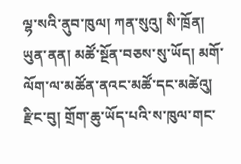ལྷ་སའི་ནུབ་ཁུལ། ཀན་སུའུ། སི་ཁྲོན། ཡུན་ནན། མཚོ་སྔོན་བཅས་སུ་ཡོད། མགོ་ལོག་ལ་མཚོན་ནའང་མཚོ་དང་མཚེའུ། རྫིང་བུ། གྲོག་ཆུ་ཡོད་པའི་ས་ཁུལ་གང་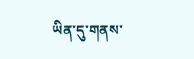ཡིན་དུ་གནས་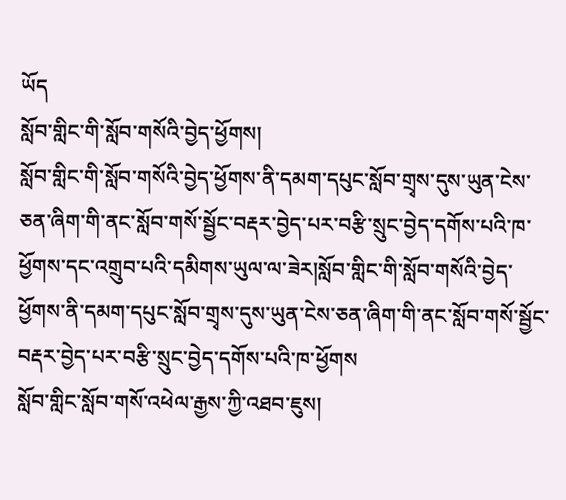ཡོད
སློབ་གླིང་གི་སློབ་གསོའི་བྱེད་ཕྱོགས།
སློབ་གླིང་གི་སློབ་གསོའི་བྱེད་ཕྱོགས་ནི་དམག་དཔུང་སློབ་གྲྭས་དུས་ཡུན་ངེས་ཅན་ཞིག་གི་ནང་སློབ་གསོ་སྦྱོང་བརྡར་བྱེད་པར་བརྩི་སྲུང་བྱེད་དགོས་པའི་ཁ་ཕྱོགས་དང་འགྲུབ་པའི་དམིགས་ཡུལ་ལ་ཟེར།སློབ་གླིང་གི་སློབ་གསོའི་བྱེད་ཕྱོགས་ནི་དམག་དཔུང་སློབ་གྲྭས་དུས་ཡུན་ངེས་ཅན་ཞིག་གི་ནང་སློབ་གསོ་སྦྱོང་བརྡར་བྱེད་པར་བརྩི་སྲུང་བྱེད་དགོས་པའི་ཁ་ཕྱོགས
སློབ་གླིང་སློབ་གསོ་འཕེལ་རྒྱས་ཀྱི་འཐབ་ཇུས།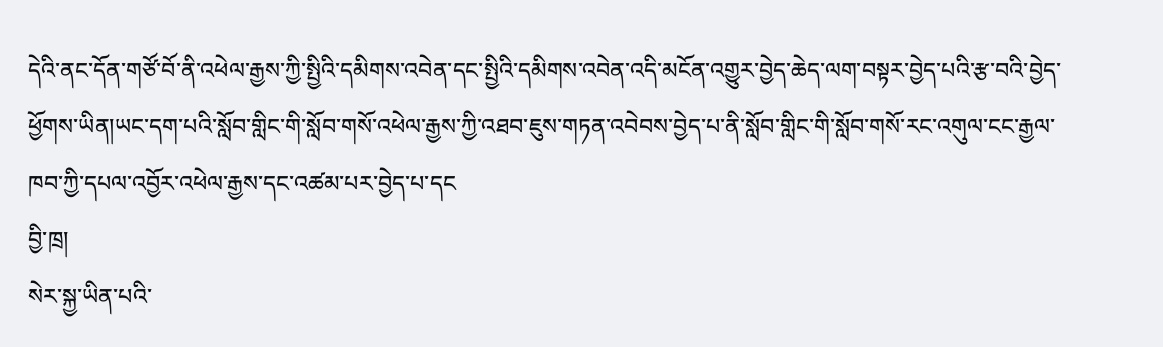དེའི་ནང་དོན་གཙོ་བོ་ནི་འཕེལ་རྒྱས་ཀྱི་སྤྱིའི་དམིགས་འབེན་དང་སྤྱིའི་དམིགས་འབེན་འདི་མངོན་འགྱུར་བྱེད་ཆེད་ལག་བསྟར་བྱེད་པའི་རྩ་བའི་བྱེད་ཕྱོགས་ཡིན།ཡང་དག་པའི་སློབ་གླིང་གི་སློབ་གསོ་འཕེལ་རྒྱས་ཀྱི་འཐབ་ཇུས་གཏན་འབེབས་བྱེད་པ་ནི་སློབ་གླིང་གི་སློབ་གསོ་རང་འགུལ་ངང་རྒྱལ་ཁབ་ཀྱི་དཔལ་འབྱོར་འཕེལ་རྒྱས་དང་འཚམ་པར་བྱེད་པ་དང
བྱི་ཁྲ།
སེར་སྐྱ་ཡིན་པའི་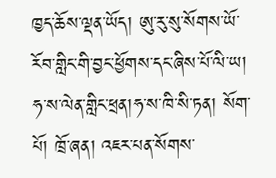ཁྱད་ཆོས་ལྡན་ཡོད། ཨུ་རུ་སུ་སོགས་ཡོ་རོབ་གླིང་གི་བྱང་ཕྱོགས་དང་ཞིས་པོ་ལི་ཡ། ཧ་ས་ལེན་གླིང་ཕྲན།ཧ་ས་ཁི་སི་ཏན། སོག་པོ། ཁྲོ་ཞན། འཇར་པན་སོགས་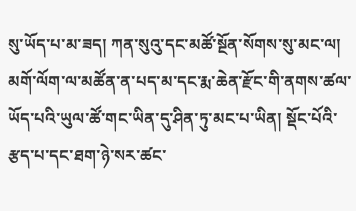སུ་ཡོད་པ་མ་ཟད། ཀན་སུའུ་དང་མཚོ་སྔོན་སོགས་སུ་མང་ལ། མགོ་ལོག་ལ་མཚོན་ན་པད་མ་དང་རྨ་ཆེན་རྫོང་གི་ནགས་ཚལ་ཡོད་པའི་ཡུལ་ཚོ་གང་ཡིན་དུ་ཤིན་ཏུ་མང་པ་ཡིན། སྡོང་པོའི་རྩད་པ་དང་ཐག་ཉེ་སར་ཚང་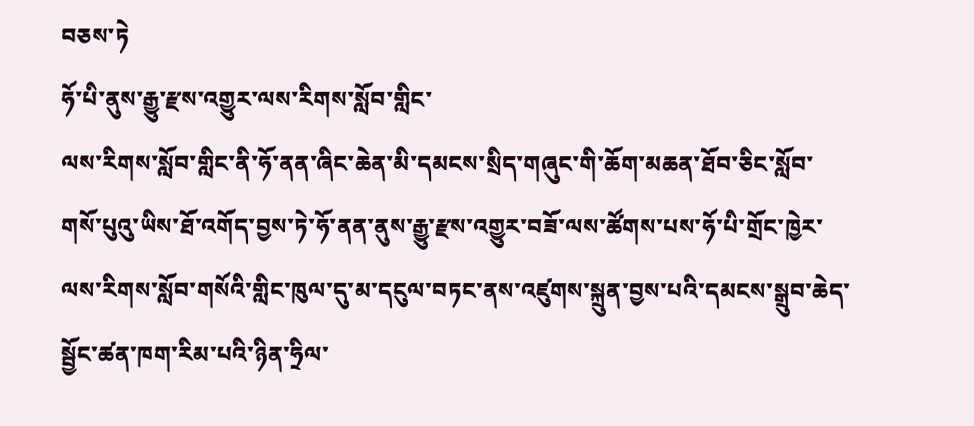བཅས་ཏེ
ཧོ་པི་ནུས་རྒྱུ་རྫས་འགྱུར་ལས་རིགས་སློབ་གླིང་
ལས་རིགས་སློབ་གླིང་ནི་ཧོ་ནན་ཞིང་ཆེན་མི་དམངས་སྲིད་གཞུང་གི་ཆོག་མཆན་ཐོབ་ཅིང་སློབ་གསོ་པུའུ་ཡིས་ཐོ་འགོད་བྱས་ཏེ་ཧོ་ནན་ནུས་རྒྱུ་རྫས་འགྱུར་བཟོ་ལས་ཚོགས་པས་ཧོ་པི་གྲོང་ཁྱེར་ལས་རིགས་སློབ་གསོའི་གླིང་ཁུལ་དུ་མ་དངུལ་བཏང་ནས་འཛུགས་སྐྲུན་བྱས་པའི་དམངས་སྒྲུབ་ཆེད་སྦྱོང་ཚན་ཁག་རིམ་པའི་ཉིན་ཧྲིལ་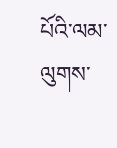པོའི་ལམ་ལུགས་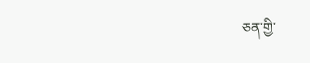ཅན་གྱི་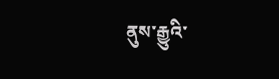ནུས་རྒྱུའི་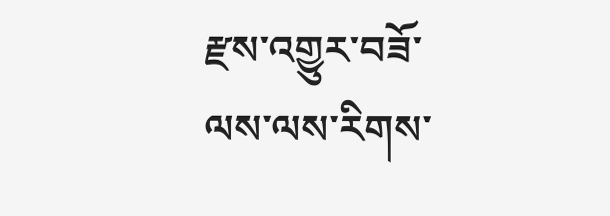རྫས་འགྱུར་བཟོ་ལས་ལས་རིགས་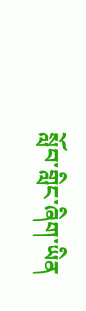སློབ་གླིང་ཞིག་ཡིན